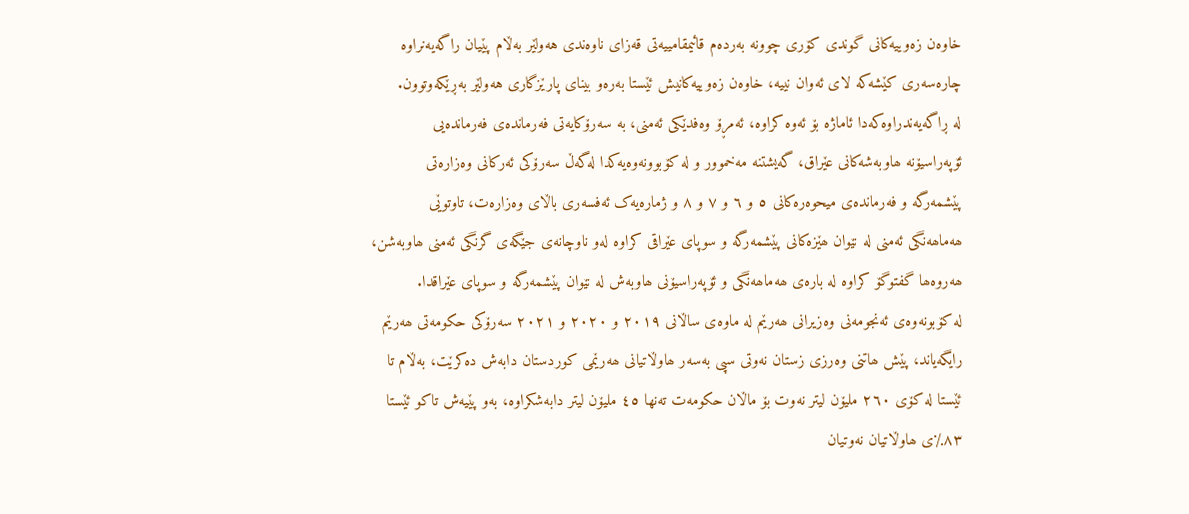خاوەن زەوییەكانی گوندی كۆری چوونە بەردەم قائیمقامییەتی قەزای ناوەندی هەولێر بەڵام پێیان راگەیەنراوە چارەسەری كێشەكە لای ئەوان نییە، خاوەن زەوییەكانیش ئێستا بەرەو بینای پارێزگاری هەولێر بەڕێكەوتوون.
لە ڕاگەیەندراوەکەدا ئاماژە بۆ ئەوە کراوە، ئەمڕۆ وەفدێکی ئەمنی، بە سەرۆکایەتی فەرماندەی فەرماندەیی ئۆپەراسیۆنە ھاوبەشەکانی عێراق، گەیشتنە مەخموور و لە کۆبوونەوەیەکدا لەگەڵ سەرۆکی ئەرکانی وەزارەتی پێشمەرگە و فەرماندەی میحوەرەکانی ٥ و ٦ و ٧ و ٨ و ژمارەیەک ئەفسەری باڵای وەزارەت، تاوتوێی ھەماھەنگی ئەمنی لە نێوان ھێزەکانی پێشمەرگە و سوپای عێراقی کراوە لەو ناوچانەی جێگەی گرنگی ئەمنی ھاوبەشن، ھەروەھا گفتوگۆ کراوە لە بارەی ھەماھەنگی و ئۆپەراسیۆنی ھاوبەش لە نێوان پێشمەرگە و سوپای عێراقدا.
لە کۆبونەوەی ئەنجومەنی وەزیرانی ھەرێم لە ماوەی ساڵانی ٢٠١٩ و ٢٠٢٠ و ٢٠٢١ سەرۆکی حکومەتی ھەرێم رایگەیاند، پێش ھاتنی وەرزی زستان نەوتی سپی بەسەر ھاوڵاتیانی ھەرێمی کوردستان دابەش دەکرێت، بەڵام تا ئێستا لە کۆی ٢٦٠ ملیۆن لیتر نەوت بۆ ماڵان حکومەت تەنھا ٤٥ ملیۆن لیتر دابەشکراوە، بەو پێیەش تاکو ئێستا ٨٣٪ی ھاوڵاتیان نەوتیان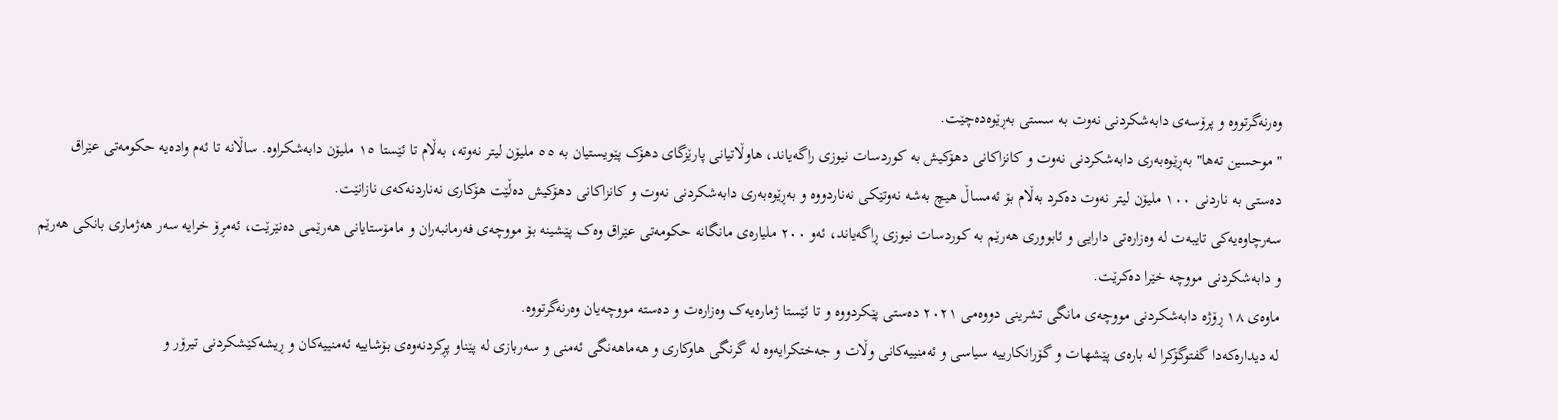وەرنەگرتووە و پرۆسەی دابەشکردنی نەوت بە سستی بەڕێوەدەچێت.
"موحسین تەھا" بەڕێوەبەری دابەشکردنی نەوت و کانزاکانی دھۆکیش بە کوردسات نیوزی راگەیاند، ھاوڵاتیانی پارێزگای دھۆک پێویستیان بە ٥٥ ملیۆن لیتر نەوتە، بەڵام تا ئێستا ١٥ ملیۆن دابەشکراوە. ساڵانە تا ئەم وادەیە حکومەتی عێراق دەستی بە ناردنی ١٠٠ ملیۆن لیتر نەوت دەکرد بەڵام بۆ ئەمساڵ ھیچ بەشە نەوتێکی نەناردووە و بەڕێوەبەری دابەشکردنی نەوت و کانزاکانی دھۆکیش دەڵێت ھۆکاری نەناردنەکەی نازانێت.
سەرچاوەیەکی تایبەت لە وەزارەتی دارایی و ئابووری ھەرێم بە کوردسات نیوزی ڕاگەیاند، ئەو ٢٠٠ ملیارەی مانگانە حکومەتی عێراق وەک پێشینە بۆ مووچەی فەرمانبەران و مامۆستایانی ھەرێمی دەنێرێت، ئەمڕۆ خرایە سەر ھەژماری بانکی ھەرێم و دابەشکردنی مووچە خێرا دەکرێت.
ماوەی ١٨ ڕۆژە دابەشکردنی مووچەی مانگی تشرینی دووەمی ٢٠٢١ دەستی پێکردووە و تا ئێستا ژمارەیەک وەزارەت و دەستە مووچەیان وەرنەگرتووە.
لە دیدارەکەدا گفتوگۆکرا لە بارەی پێشھات و گۆرانکارییە سیاسی و ئەمنییەکانی وڵات و جەختکرایەوە لە گرنگی ھاوکاری و ھەماھەنگی ئەمنی و سەربازی لە پێناو پڕکردنەوەی بۆشاییە ئەمنییەکان و ڕیشەکێشکردنی تیرۆر و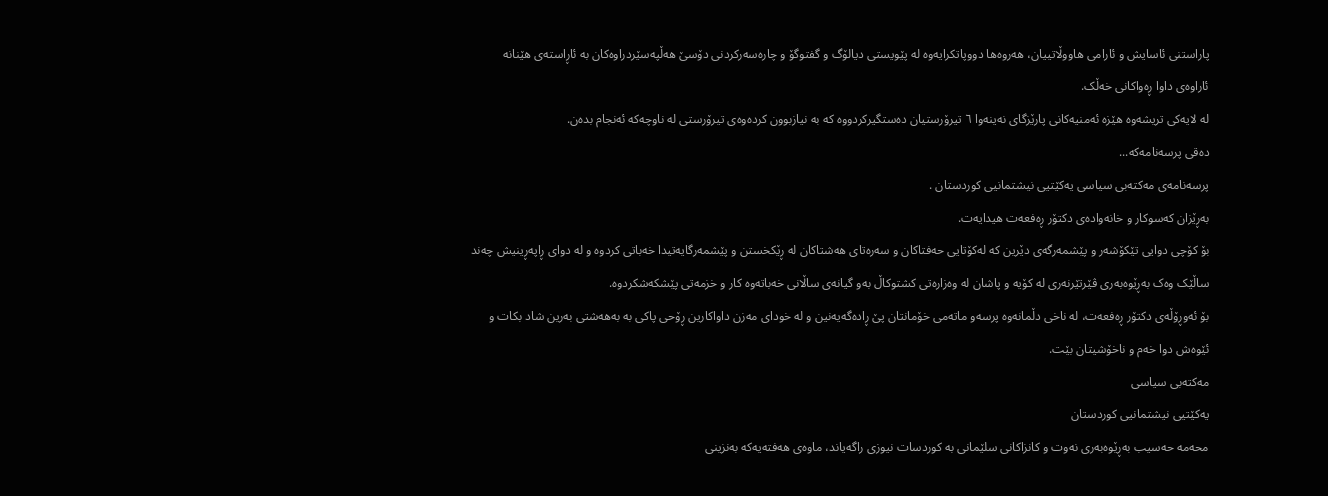پاراستنی ئاسایش و ئارامی ھاووڵاتییان، ھەروەھا دووپاتکرایەوە لە پێویستی دیالۆگ و گفتوگۆ و چارەسەرکردنی دۆسێ ھەڵپەسێردراوەکان بە ئاڕاستەی ھێنانە ئاراوەی داوا ڕەواکانی خەڵک.
لە لایەکی تریشەوە ھێزە ئەمنیەکانی پارێزگای نەینەوا ٦ تیرۆرستیان دەستگیرکردووە کە بە نیازبوون کردەوەی تیرۆرستی لە ناوچەکە ئەنجام بدەن.
دەقی پرسەنامەکە...
پرسەنامەی مەکتەبی سیاسی یەکێتیی نیشتمانیی کوردستان .
بەڕێزان کەسوکار و خانەوادەی دکتۆر ڕەفعەت ھیدایەت.
بۆ کۆچی دوایی تێکۆشەر و پێشمەرگەی دێرین کە لەکۆتایی حەفتاکان و سەرەتای ھەشتاکان لە ڕێکخستن و پێشمەرگایەتیدا خەباتی کردوە و لە دوای ڕاپەڕینیش چەند ساڵێک وەک بەڕێوەبەری ڤێرتێرنەری لە کۆیە و پاشان لە وەزارەتی کشتوکاڵ بەو گیانەی ساڵانی خەباتەوە کار و خزمەتی پێشکەشکردوە.
بۆ ئەوڕۆڵەی دکتۆر ڕەفعەت، لە ناخی دڵمانەوە پرسەو ماتەمی خۆمانتان پێ ڕادەگەیەنین و لە خودای مەزن داواکارین ڕۆحی پاکی بە بەھەشتی بەرین شاد بکات و ئێوەش دوا خەم و ناخۆشیتان بێت.
مەکتەبی سیاسی
یەکێتیی نیشتمانیی کوردستان
محەمە حەسیب بەڕێوەبەری نەوت و کانزاکانی سلێمانی بە کوردسات نیوزی راگەیاند، ماوەی ھەفتەیەکە بەنزینی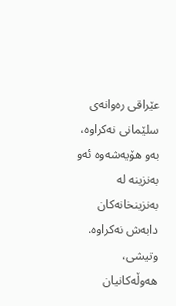عێراقی رەوانەی سلێمانی نەکراوە، بەو ھۆیەشەوە ئەو بەنزینە لە بەنزینخانەکان دابەش نەکراوە.
وتیشی، ھەوڵەکانیان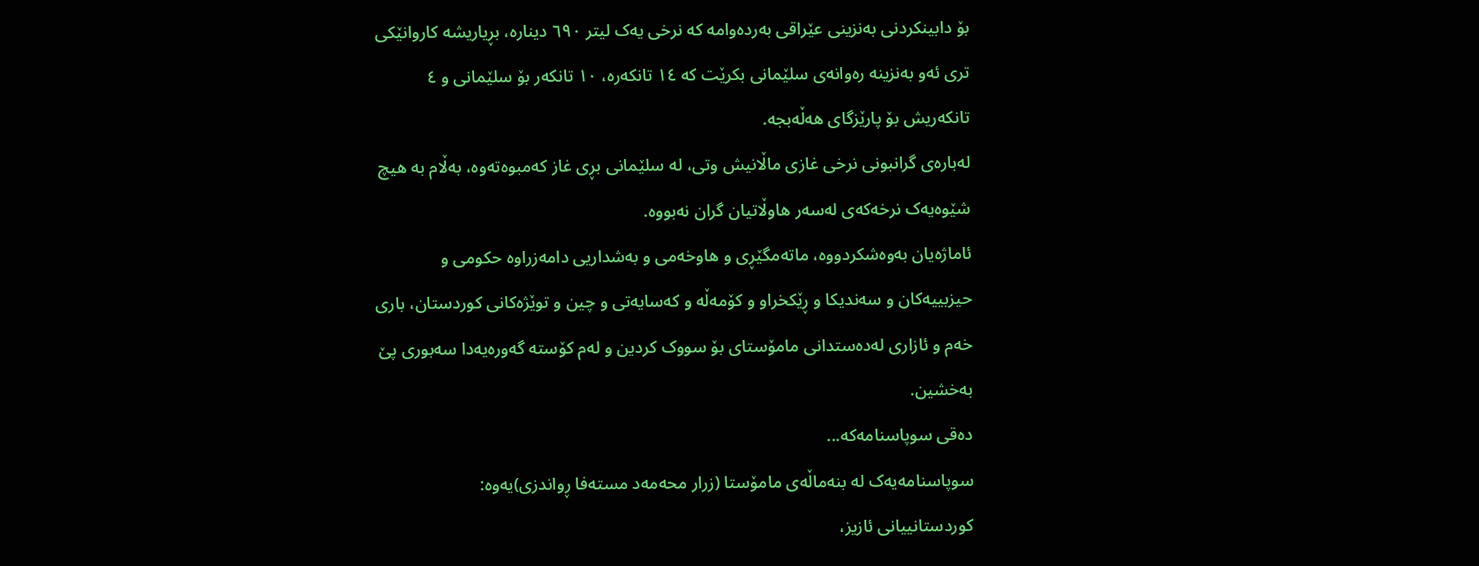بۆ دابینکردنی بەنزینی عێراقی بەردەوامە کە نرخی یەک لیتر ٦٩٠ دینارە، بڕیاریشە کاروانێکی تری ئەو بەنزینە رەوانەی سلێمانی بکرێت کە ١٤ تانکەرە، ١٠ تانکەر بۆ سلێمانی و ٤ تانکەریش بۆ پارێزگای ھەڵەبجە.
لەبارەی گرانبونی نرخی غازی ماڵانیش وتی، لە سلێمانی بڕی غاز کەمبوەتەوە، بەڵام بە ھیچ شێوەیەک نرخەکەی لەسەر ھاوڵاتیان گران نەبووە.
ئاماژەیان بەوەشکردووە، ماتەمگێڕی و ھاوخەمی و بەشداریی دامەزراوە حکومی و حیزبییەکان و سەندیکا و ڕێکخراو و کۆمەڵە و کەسایەتی و چین و توێژەکانی کوردستان، باری خەم و ئازاری لەدەستدانی مامۆستای بۆ سووک کردین و لەم کۆستە گەورەیەدا سەبوری پێ بەخشین.
دەقی سوپاسنامەکە...
سوپاسنامەیەک لە بنەماڵەی مامۆستا (زرار محەمەد مستەفا ڕواندزی)یەوە:
کوردستانییانی ئازیز،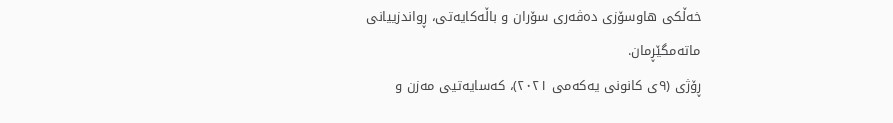خەڵکی ھاوسۆزی دەڤەری سۆران و باڵەکایەتی، ڕواندزییانی ماتەمگێڕمان.
ڕۆژی (٩ی کانونی یەکەمی ٢٠٢١)، کەسایەتیی مەزن و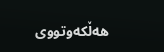ھەڵکەوتووی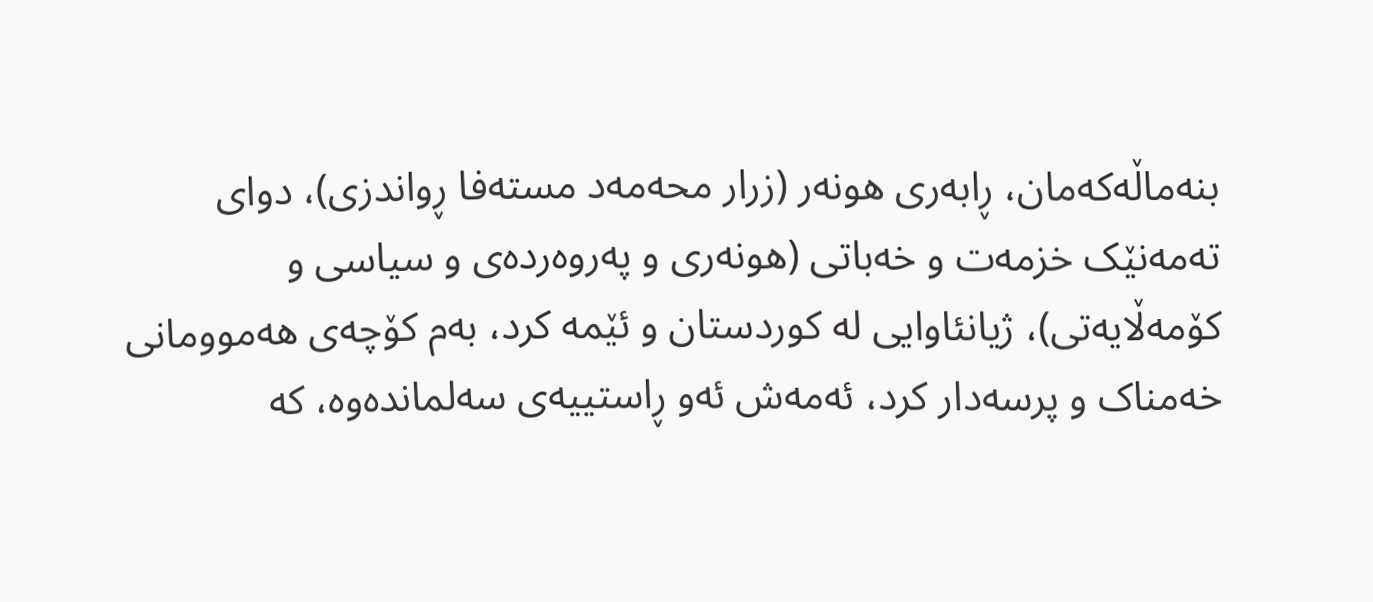بنەماڵەکەمان، ڕابەری ھونەر (زرار محەمەد مستەفا ڕواندزی)، دوای تەمەنێک خزمەت و خەباتی (ھونەری و پەروەردەی و سیاسی و کۆمەڵایەتی)، ژیانئاوایی لە کوردستان و ئێمە کرد، بەم کۆچەی ھەموومانی خەمناک و پرسەدار کرد، ئەمەش ئەو ڕاستییەی سەلماندەوە، کە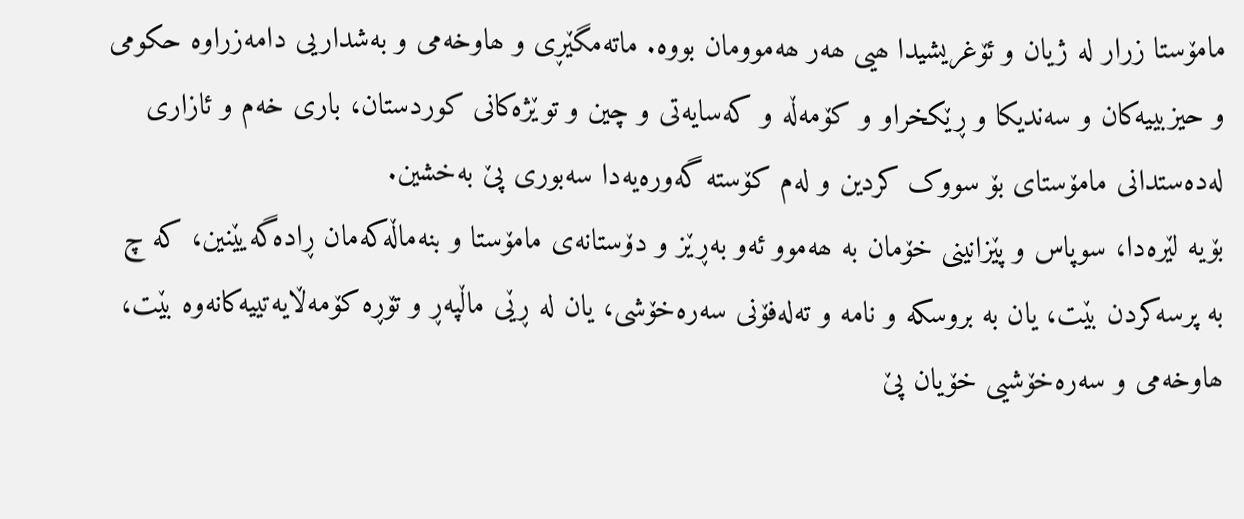مامۆستا زرار لە ژیان و ئۆغریشیدا ھیی ھەر ھەموومان بووە. ماتەمگێڕی و ھاوخەمی و بەشداریی دامەزراوە حکومی و حیزبییەکان و سەندیکا و ڕێکخراو و کۆمەڵە و کەسایەتی و چین و توێژەکانی کوردستان، باری خەم و ئازاری لەدەستدانی مامۆستای بۆ سووک کردین و لەم کۆستە گەورەیەدا سەبوری پێ بەخشین.
بۆیە لێرەدا، سوپاس و پێزانینی خۆمان بە ھەموو ئەو بەڕێز و دۆستانەی مامۆستا و بنەماڵەکەمان ڕادەگەیێنین، کە چ بە پرسەکردن بێت، یان بە بروسکە و نامە و تەلەفۆنی سەرەخۆشی، یان لە ڕێی ماڵپەڕ و تۆڕە کۆمەڵایەتییەکانەوە بێت، ھاوخەمی و سەرەخۆشیی خۆیان پێ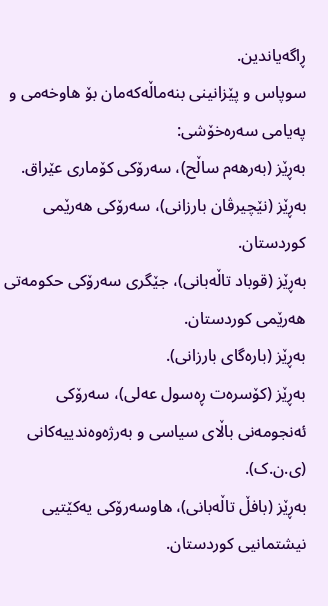ڕاگەیاندین.
سوپاس و پێزانینی بنەماڵەکەمان بۆ ھاوخەمی و پەیامی سەرەخۆشی:
بەڕێز (بەرھەم ساڵح)، سەرۆکی کۆماری عێراق.
بەڕێز (نێچیرڤان بارزانی)، سەرۆکی ھەرێمی کوردستان.
بەڕێز (قوباد تاڵەبانی)، جێگری سەرۆکی حکومەتی ھەرێمی کوردستان.
بەڕێز (بارەگای بارزانی).
بەڕێز (کۆسرەت ڕەسول عەلی)، سەرۆکی ئەنجومەنی باڵای سیاسی و بەرژەوەندییەکانی (ی.ن.ک).
بەڕێز (بافڵ تاڵەبانی)، ھاوسەرۆکی یەکێتیی نیشتمانیی کوردستان.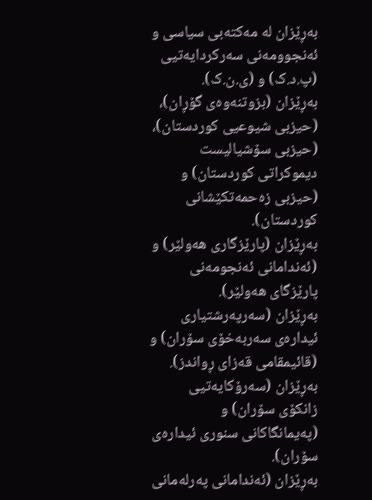بەڕێزان لە مەکتەبی سیاسی و ئەنجوومەنی سەرکردایەتیی (پ.د.ک) و (ی.ن.ک).
بەڕێزان (بزوتنەوەی گۆڕان)، (حیزبی شیوعیی کوردستان)، (حیزبی سۆشیالیست دیموکراتی کوردستان) و (حیزبی زەحمەتکێشانی کوردستان).
بەڕێزان (پارێزگاری ھەولێر) و (ئەندامانی ئەنجومەنی پارێزگای ھەولێر).
بەڕێزان (سەرپەرشتیاری ئیدارەی سەربەخۆی سۆران) و (قائیمقامی قەزای ڕواندز).
بەڕێزان (سەرۆکایەتیی زانکۆی سۆران) و (پەیمانگاکانی سنوری ئیدارەی سۆران).
بەڕێزان (ئەندامانی پەرلەمانی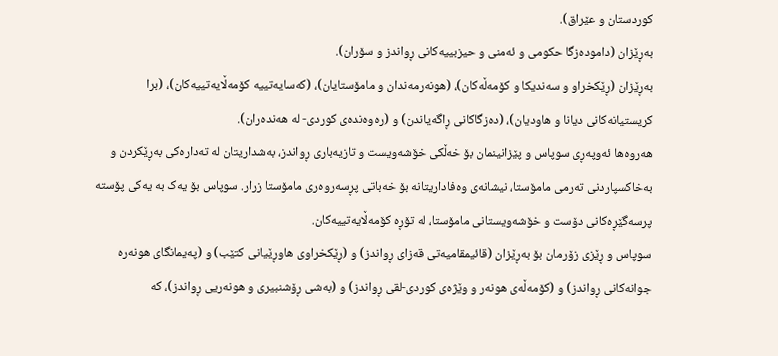کوردستان و عێراق).
بەڕێزان (دامودەزگا حکومی و ئەمنی و حیزبییەکانی ڕواندز و سۆران).
بەڕێزان (ڕێکخراو و سەندیکا و کۆمەڵەکان)، (ھونەرمەندان و مامۆستایان)، (کەسایەتییە کۆمەڵایەتییەکان)، (برا کریستیانەکانی دیانا و ھاودیان)، (دەزگاکانی ڕاگەیاندن) و (رەوەندەی کوردی- لە ھەندەران).
ھەروەھا ئەوپەڕی سوپاس و پێزانینمان بۆ خەڵکی خۆشەویست و تازیەباری ڕواندز، بەشداریتان لە تەدارەکی بەڕێکردن و بەخاکسپاردنی تەرمی مامۆستا، نیشانەی وەفاداریتانە بۆ خەباتی پڕسەروەری مامۆستا زرار. سوپاس بۆ یەک بە یەکی پۆستە پرسەگێڕەکانی دۆست و خۆشەویستانی مامۆستا، لە تۆڕە کۆمەڵایەتییەکان.
سوپاس و ڕێزی زۆرمان بۆ بەڕێزان (قائیمقامیەتی قەزای ڕواندز) و (ڕێکخراوی ھاوڕێیانی کتێب) و (پەیمانگای ھونەرە جوانەکانی ڕواندز) و (کۆمەڵەی ھونەر و وێژەی کوردی-لقی ڕواندز) و (بەشی ڕۆشنبیری و ھونەریی ڕواندز)، کە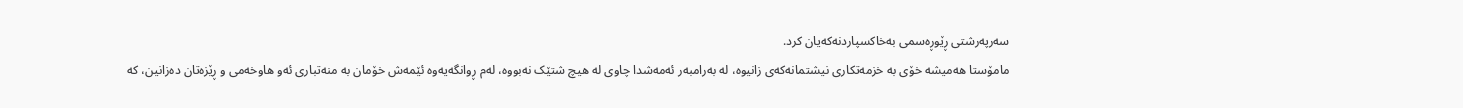سەرپەرشتی ڕێوڕەسمی بەخاکسپاردنەکەیان کرد.
مامۆستا ھەمیشە خۆی بە خزمەتکاری نیشتمانەکەی زانیوە، لە بەرامبەر ئەمەشدا چاوی لە ھیچ شتێک نەبووە، لەم ڕوانگەیەوە ئێمەش خۆمان بە منەتباری ئەو ھاوخەمی و ڕێزەتان دەزانین، کە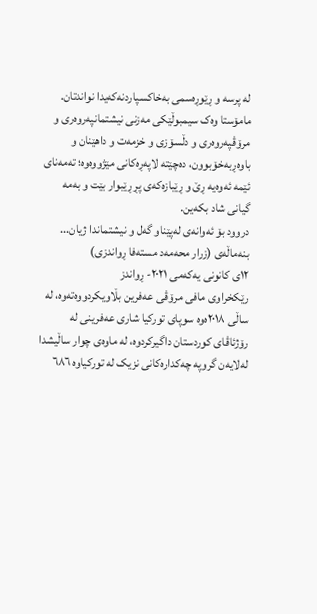لە پرسە و ڕێوڕەسمی بەخاکسپاردنەکەیدا نواندتان.
مامۆستا وەک سیمبوڵێکی مەزنی نیشتمانپەروەری و مرۆڤپەروەری و دڵسۆزی و خزمەت و داھێنان و باوەڕبەخۆبوون، دەچێتە لاپەڕەکانی مێژووەوە؛ تەمەنای ئێمە ئەوەیە ڕێ و ڕێبازەکەی پڕ ڕێبوار بێت و بەمە گیانی شاد بکەین.
دروود بۆ ئەوانەی لەپێناو گەل و نیشتماندا ژیان...
بنەماڵەی (زرار محەمەد مستەفا ڕواندزی)
١٢ی کانونی یەکەمی ٢٠٢١- ڕواندز
رێکخراوی مافی مرۆڤی عەفرین بڵاویکردووەتەوە، لە ساڵی ٢٠١٨ەوە سوپای تورکیا شاری عەفرینی لە رۆژئاڤای کوردستان داگیرکردوە، لە ماوەی چوار ساڵیشدا لەلایەن گروپە چەکدارەکانی نزیک لە تورکیاوە ٦٨٦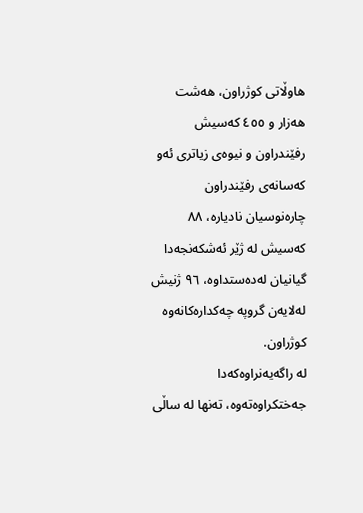ھاوڵاتی کوژراون، ھەشت ھەزار و ٤٥٥ کەسیش رفێندراون و نیوەی زیاتری ئەو کەسانەی رفێندراون چارەنوسیان نادیارە، ٨٨ کەسیش لە ژێر ئەشکەنجەدا گیانیان لەدەستداوە، ٩٦ ژنیش لەلایەن گروپە چەکدارەکانەوە کوژراون.
لە راگەیەنراوەکەدا جەختکراوەتەوە، تەنھا لە ساڵی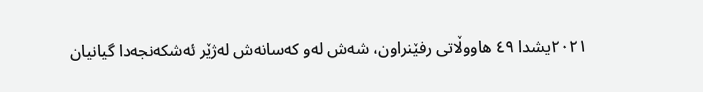٢٠٢١یشدا ٤٩ ھاووڵاتی رفێنراون، شەش لەو کەسانەش لەژێر ئەشکەنجەدا گیانیان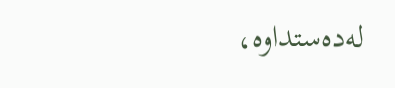لەدەستداوە،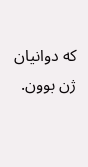کە دوانیان ژن بوون.